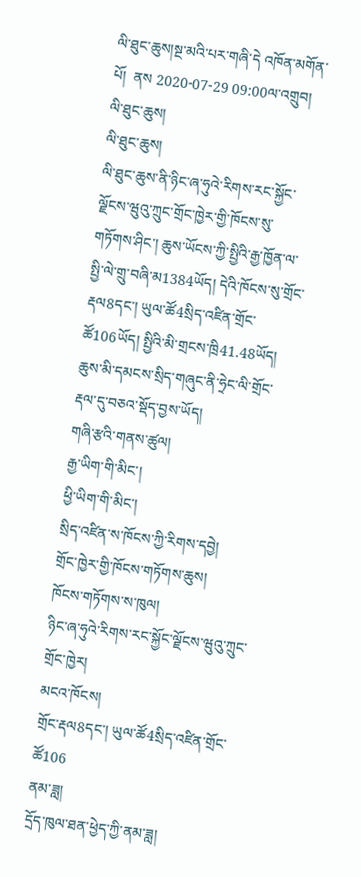ལི་ཐུང་ཆུས།སྔ་མའི་པར་གཞི་དེ འཁོན་མགོན་པོ།  ནས 2020-07-29 09:00ལ་འགྲུབ།
ལི་ཐུང་ཆུས།
ལི་ཐུང་ཆུས།
ལི་ཐུང་ཆུས་ནི་ཉིང་ཞ་ཧུའེ་རིགས་རང་སྐྱོང་ལྗོངས་ཝུའུ་ཀྲུང་གྲོང་ཁྱེར་གྱི་ཁོངས་སུ་གཏོགས་ཤིང་། ཆུས་ཡོངས་ཀྱི་སྤྱིའི་རྒྱ་ཁྱོན་ལ་སྤྱི་ལེ་གྲུ་བཞི་མ1384ཡོད། དེའི་ཁོངས་སུ་གྲོང་རྡལ8དང་། ཡུལ་ཚོ4སྲིད་འཛིན་གྲོང་ཚོ106ཡོད། སྤྱིའི་མི་གྲངས་ཁྲི41.48ཡོད། ཆུས་མི་དམངས་སྲིད་གཞུང་ནི་ཧྲེང་ལི་གྲོང་རྡལ་དུ་བཅའ་སྡོད་བྱས་ཡོད།
གཞི་རྩའི་གནས་ཚུལ།
རྒྱ་ཡིག་གི་མིང་།
ཕྱི་ཡིག་གི་མིང་།
སྲིད་འཛིན་ས་ཁོངས་ཀྱི་རིགས་དབྱེ།
གྲོང་ཁྱེར་གྱི་ཁོངས་གཏོགས་ཆུས།
ཁོངས་གཏོགས་ས་ཁུལ།
ཉིང་ཞ་ཧུའེ་རིགས་རང་སྐྱོང་ལྗོངས་ཝུའུ་ཀྲུང་གྲོང་ཁྱེར།
མངའ་ཁོངས།
གྲོང་རྡལ8དང་། ཡུལ་ཚོ4སྲིད་འཛིན་གྲོང་ཚོ106
ནམ་ཟླ།
དྲོད་ཁུལ་ཐན་ཕྱེད་ཀྱི་ནམ་ཟླ།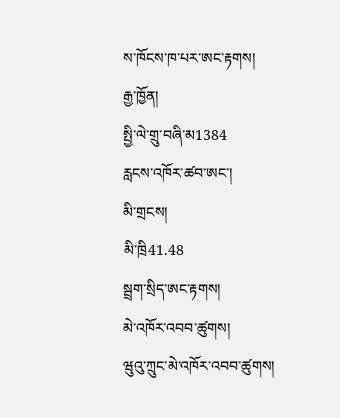ས་ཁོངས་ཁ་པར་ཨང་རྟགས།
རྒྱ་ཁྱོན།
སྤྱི་ལེ་གྲུ་བཞི་མ1384
རླངས་འཁོར་ཚབ་ཨང་།
མི་གྲངས།
མི་ཁྲི41.48
སྦྲག་སྲིད་ཨང་རྟགས།
མེ་འཁོར་འབབ་ཚུགས།
ཝུའུ་ཀྲུང་མེ་འཁོར་འབབ་ཚུགས།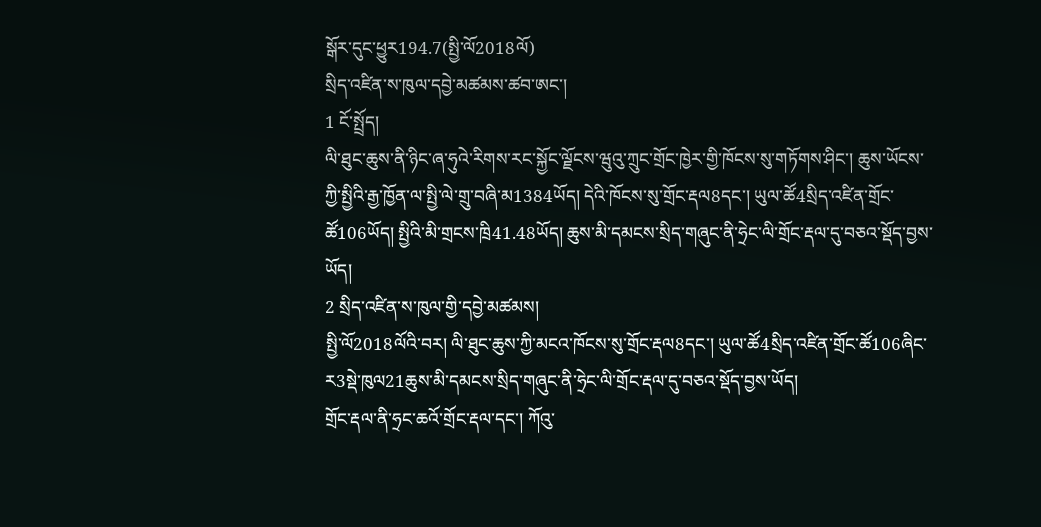སྒོར་དུང་ཕྱུར194.7(སྤྱི་ལོ2018ལོ)
སྲིད་འཛིན་ས་ཁུལ་དབྱེ་མཚམས་ཚབ་ཨང་།
1 ངོ་སྤྲོད།
ལི་ཐུང་ཆུས་ནི་ཉིང་ཞ་ཧུའེ་རིགས་རང་སྐྱོང་ལྗོངས་ཝུའུ་ཀྲུང་གྲོང་ཁྱེར་གྱི་ཁོངས་སུ་གཏོགས་ཤིང་། ཆུས་ཡོངས་ཀྱི་སྤྱིའི་རྒྱ་ཁྱོན་ལ་སྤྱི་ལེ་གྲུ་བཞི་མ1384ཡོད། དེའི་ཁོངས་སུ་གྲོང་རྡལ8དང་། ཡུལ་ཚོ4སྲིད་འཛིན་གྲོང་ཚོ106ཡོད། སྤྱིའི་མི་གྲངས་ཁྲི41.48ཡོད། ཆུས་མི་དམངས་སྲིད་གཞུང་ནི་ཧྲེང་ལི་གྲོང་རྡལ་དུ་བཅའ་སྡོད་བྱས་ཡོད།
2 སྲིད་འཛིན་ས་ཁུལ་གྱི་དབྱེ་མཚམས།
སྤྱི་ལོ2018ལོའི་བར། ལི་ཐུང་ཆུས་ཀྱི་མངའ་ཁོངས་སུ་གྲོང་རྡལ8དང་། ཡུལ་ཚོ4སྲིད་འཛིན་གྲོང་ཚོ106ཞིང་ར3སྡེ་ཁུལ21ཆུས་མི་དམངས་སྲིད་གཞུང་ནི་ཧྲེང་ལི་གྲོང་རྡལ་དུ་བཅའ་སྡོད་བྱས་ཡོད།
གྲོང་རྡལ་ནི་ཧྲང་ཆའོ་གྲོང་རྡལ་དང་། ཀོའུ་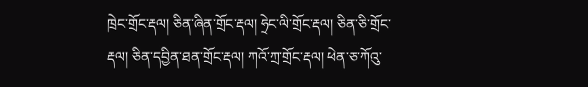ཁྲེང་གྲོང་རྡལ། ཅིན་ཞིན་གྲོང་རྡལ། ཧྲེང་ལི་གྲོང་རྡལ། ཅིན་ཅི་གྲོང་རྡལ། ཅིན་དབྱིན་ཐན་གྲོང་རྡལ། ཀའོ་ཀྲ་གྲོང་རྡལ། ཕེན་ཅ་ཀོའུ་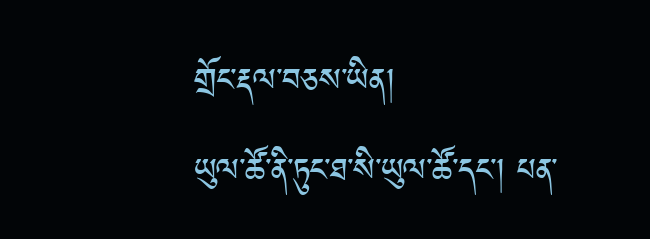གྲོང་རྡལ་བཅས་ཡིན།
ཡུལ་ཚོ་ནི་ཏུང་ཐ་སི་ཡུལ་ཚོ་དང་། པན་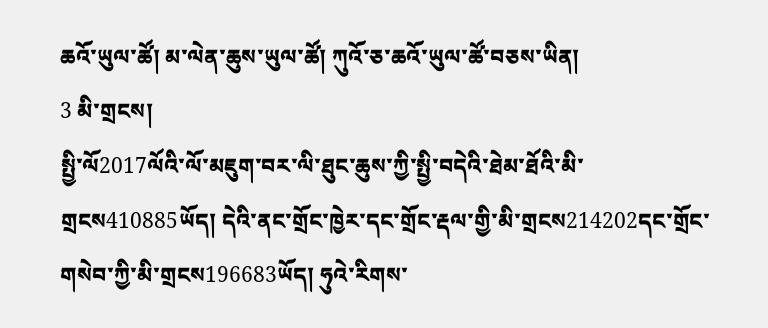ཆའོ་ཡུལ་ཚོ། མ་ལེན་ཆུས་ཡུལ་ཚོ། ཀུའོ་ཅ་ཆའོ་ཡུལ་ཚོ་བཅས་ཡིན།
3 མི་གྲངས།
སྤྱི་ལོ2017ལོའི་ལོ་མཇུག་བར་ལི་ཐུང་ཆུས་ཀྱི་སྤྱི་བདེའི་ཐེམ་ཐོའི་མི་གྲངས410885ཡོད། དེའི་ནང་གྲོང་ཁྱེར་དང་གྲོང་རྡལ་གྱི་མི་གྲངས214202དང་གྲོང་གསེབ་ཀྱི་མི་གྲངས196683ཡོད། ཧུའེ་རིགས་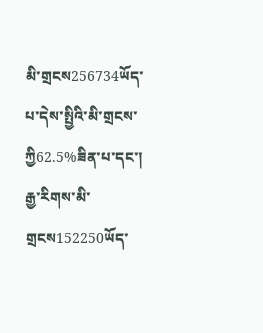མི་གྲངས256734ཡོད་པ་དེས་སྤྱིའི་མི་གྲངས་ཀྱི62.5%ཟིན་པ་དང་། རྒྱ་རིགས་མི་གྲངས152250ཡོད་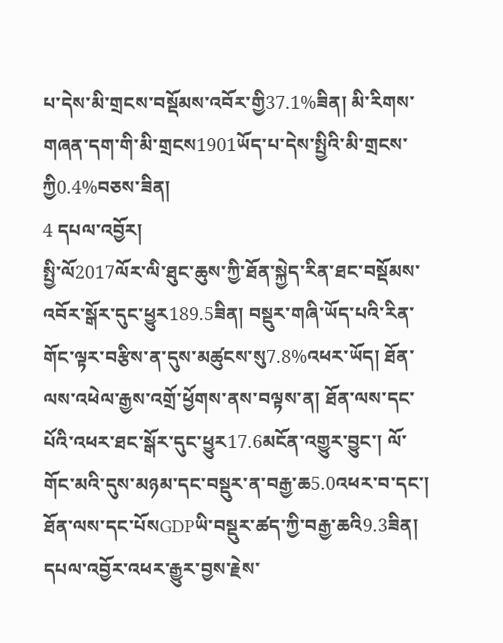པ་དེས་མི་གྲངས་བསྡོམས་འབོར་གྱི37.1%ཟིན། མི་རིགས་གཞན་དག་གི་མི་གྲངས1901ཡོད་པ་དེས་སྤྱིའི་མི་གྲངས་ཀྱི0.4%བཅས་ཟིན།
4 དཔལ་འབྱོར།
སྤྱི་ལོ2017ལོར་ལི་ཐུང་ཆུས་ཀྱི་ཐོན་སྐྱེད་རིན་ཐང་བསྡོམས་འབོར་སྒོར་དུང་ཕྱུར189.5ཟིན། བསྡུར་གཞི་ཡོད་པའི་རིན་གོང་ལྟར་བརྩིས་ན་དུས་མཚུངས་སུ7.8%འཕར་ཡོད། ཐོན་ལས་འཕེལ་རྒྱས་འགྲོ་ཕྱོགས་ནས་བལྟས་ན། ཐོན་ལས་དང་པོའི་འཕར་ཐང་སྒོར་དུང་ཕྱུར17.6མངོན་འགྱུར་བྱུང་། ལོ་གོང་མའི་དུས་མཉམ་དང་བསྡུར་ན་བརྒྱ་ཆ5.0འཕར་བ་དང་། ཐོན་ལས་དང་པོསGDPཡི་བསྡུར་ཚད་ཀྱི་བརྒྱ་ཆའི9.3ཟིན། དཔལ་འབྱོར་འཕར་རྒྱུར་བྱས་རྗེས་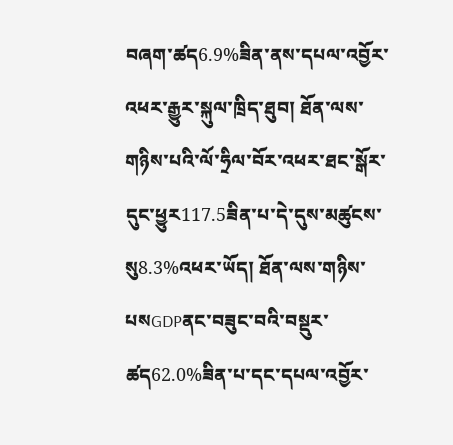བཞག་ཚད6.9%ཟིན་ནས་དཔལ་འབྱོར་འཕར་རྒྱུར་སྐུལ་ཁྲིད་ཐུབ། ཐོན་ལས་གཉིས་པའི་ལོ་ཧྲིལ་བོར་འཕར་ཐང་སྒོར་དུང་ཕྱུར117.5ཟིན་པ་དེ་དུས་མཚུངས་སུ8.3%འཕར་ཡོད། ཐོན་ལས་གཉིས་པསGDPནང་བཟུང་བའི་བསྡུར་ཚད62.0%ཟིན་པ་དང་དཔལ་འབྱོར་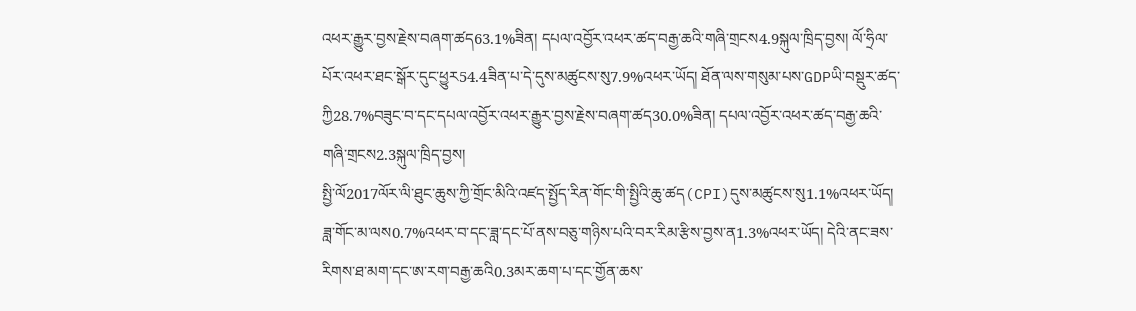འཕར་རྒྱུར་བྱས་རྗེས་བཞག་ཚད63.1%ཟིན། དཔལ་འབྱོར་འཕར་ཚད་བརྒྱ་ཆའི་གཞི་གྲངས4.9སྐུལ་ཁྲིད་བྱས། ལོ་ཧྲིལ་པོར་འཕར་ཐང་སྒོར་དུང་ཕྱུར54.4ཟིན་པ་དེ་དུས་མཚུངས་སུ7.9%འཕར་ཡོད། ཐོན་ལས་གསུམ་པས་GDPཡི་བསྡུར་ཚད་ཀྱི28.7%བཟུང་བ་དང་དཔལ་འབྱོར་འཕར་རྒྱུར་བྱས་རྗེས་བཞག་ཚད30.0%ཟིན། དཔལ་འབྱོར་འཕར་ཚད་བརྒྱ་ཆའི་གཞི་གྲངས2.3སྐུལ་ཁྲིད་བྱས།
སྤྱི་ལོ2017ལོར་ལི་ཐུང་ཆུས་ཀྱི་གྲོང་མིའི་འཛད་སྤྱོད་རིན་གོང་གི་སྤྱིའི་ཆུ་ཚད(CPI)དུས་མཚུངས་སུ1.1%འཕར་ཡོད། ཟླ་གོང་མ་ལས0.7%འཕར་བ་དང་ཟླ་དང་པོ་ནས་བཅུ་གཉིས་པའི་བར་རིམ་རྩིས་བྱས་ན1.3%འཕར་ཡོད། དེའི་ནང་ཟས་རིགས་ཐ་མག་དང་ཨ་རག་བརྒྱ་ཆའི0.3མར་ཆག་པ་དང་གྱོན་ཆས་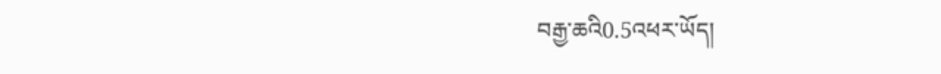བརྒྱ་ཆའི0.5འཕར་ཡོད།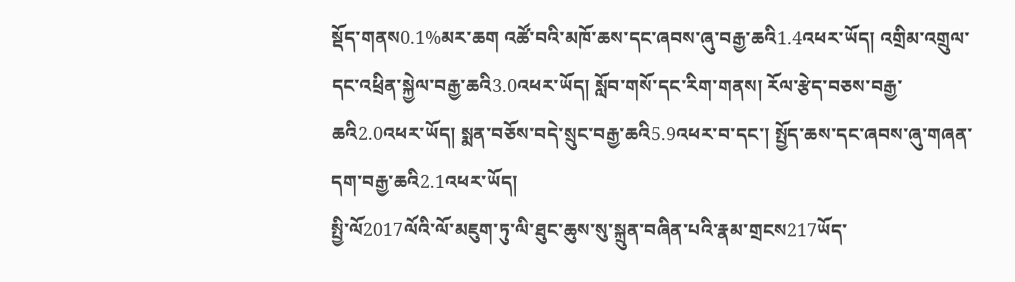སྡོད་གནས0.1%མར་ཆག འཚོ་བའི་མཁོ་ཆས་དང་ཞབས་ཞུ་བརྒྱ་ཆའི1.4འཕར་ཡོད། འགྲིམ་འགྲུལ་དང་འཕྲིན་སྐྱེལ་བརྒྱ་ཆའི3.0འཕར་ཡོད། སློབ་གསོ་དང་རིག་གནས། རོལ་རྩེད་བཅས་བརྒྱ་ཆའི2.0འཕར་ཡོད། སྨན་བཅོས་བདེ་སྲུང་བརྒྱ་ཆའི5.9འཕར་བ་དང་། སྤྱོད་ཆས་དང་ཞབས་ཞུ་གཞན་དག་བརྒྱ་ཆའི2.1འཕར་ཡོད།
སྤྱི་ལོ2017ལོའི་ལོ་མཇུག་ཏུ་ལི་ཐུང་ཆུས་སུ་སྐྲུན་བཞིན་པའི་རྣམ་གྲངས217ཡོད་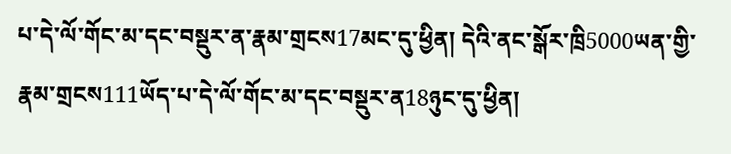པ་དེ་ལོ་གོང་མ་དང་བསྡུར་ན་རྣམ་གྲངས17མང་དུ་ཕྱིན། དེའི་ནང་སྒོར་ཁྲི5000ཡན་གྱི་རྣམ་གྲངས111ཡོད་པ་དེ་ལོ་གོང་མ་དང་བསྡུར་ན18ཉུང་དུ་ཕྱིན།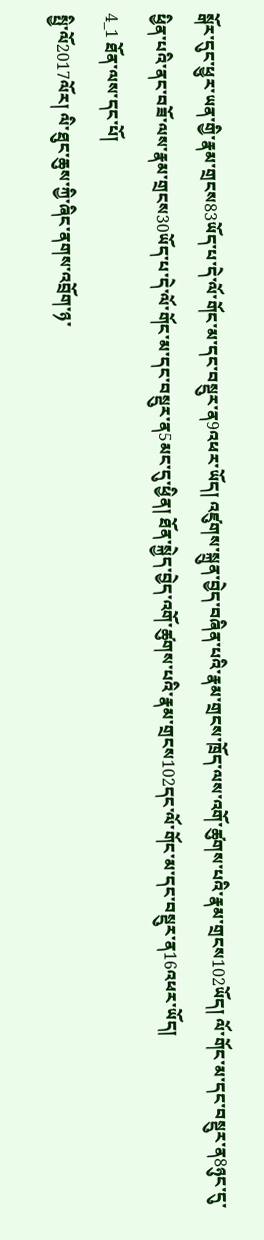སྒོར་དུང་ཕྱུར་ཡན་གྱི་རྣམ་གྲངས83ཡོད་པ་དེ་ལོ་གོང་མ་དང་བསྡུར་ན9འཕར་ཡོད། འཛུགས་སྐྲུན་བྱེད་བཞིན་པའི་རྣམ་གྲངས་ཁྲོད་ལས་འགོ་ཚུགས་པའི་རྣམ་གྲངས102ཡོད། ལོ་གོང་མ་དང་བསྡུར་ན8ཉུང་དུ་ཕྱིན་པའི་ནང་བཟོ་ལས་རྣམ་གྲངས30ཡོད་པ་དེ་ལོ་གོང་མ་དང་བསྡུར་ན5མང་དུ་ཕྱིན། ཐོན་སྐྱེད་བྱེད་འགོ་ཚུགས་པའི་རྣམ་གྲངས102དང་ལོ་གོང་མ་དང་བསྡུར་ན16འཕར་ཡོད།
4_1 ཐོན་ལས་དང་པོ།
སྤྱི་ལོ2017ལོར། ལི་ཐུང་ཆུས་ཀྱི་ཞིང་ནགས་འབྲོག་ཉ་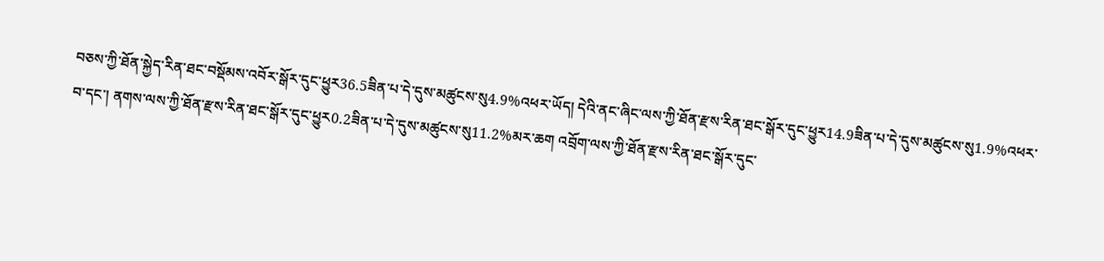བཅས་ཀྱི་ཐོན་སྐྱེད་རིན་ཐང་བསྡོམས་འབོར་སྒོར་དུང་ཕྱུར36.5ཟིན་པ་དེ་དུས་མཚུངས་སུ4.9%འཕར་ཡོད། དེའི་ནང་ཞིང་ལས་ཀྱི་ཐོན་རྫས་རིན་ཐང་སྒོར་དུང་ཕྱུར14.9ཟིན་པ་དེ་དུས་མཚུངས་སུ1.9%འཕར་བ་དང་། ནགས་ལས་ཀྱི་ཐོན་རྫས་རིན་ཐང་སྒོར་དུང་ཕྱུར0.2ཟིན་པ་དེ་དུས་མཚུངས་སུ11.2%མར་ཆག འབྲོག་ལས་ཀྱི་ཐོན་རྫས་རིན་ཐང་སྒོར་དུང་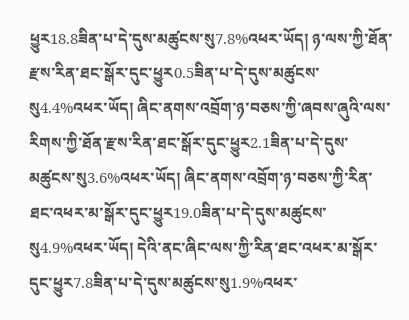ཕྱུར18.8ཟིན་པ་དེ་དུས་མཚུངས་སུ7.8%འཕར་ཡོད། ཉ་ལས་ཀྱི་ཐོན་རྫས་རིན་ཐང་སྒོར་དུང་ཕྱུར0.5ཟིན་པ་དེ་དུས་མཚུངས་སུ4.4%འཕར་ཡོད། ཞིང་ནགས་འབྲོག་ཉ་བཅས་ཀྱི་ཞབས་ཞུའི་ལས་རིགས་ཀྱི་ཐོན་རྫས་རིན་ཐང་སྒོར་དུང་ཕྱུར2.1ཟིན་པ་དེ་དུས་མཚུངས་སུ3.6%འཕར་ཡོད། ཞིང་ནགས་འབྲོག་ཉ་བཅས་ཀྱི་རིན་ཐང་འཕར་མ་སྒོར་དུང་ཕྱུར19.0ཟིན་པ་དེ་དུས་མཚུངས་སུ4.9%འཕར་ཡོད། དེའི་ནང་ཞིང་ལས་ཀྱི་རིན་ཐང་འཕར་མ་སྒོར་དུང་ཕྱུར7.8ཟིན་པ་དེ་དུས་མཚུངས་སུ1.9%འཕར་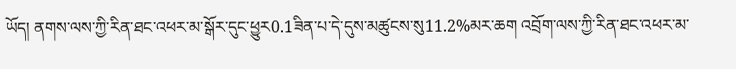ཡོད། ནགས་ལས་ཀྱི་རིན་ཐང་འཕར་མ་སྒོར་དུང་ཕྱུར0.1ཟིན་པ་དེ་དུས་མཚུངས་སུ11.2%མར་ཆག འབྲོག་ལས་ཀྱི་རིན་ཐང་འཕར་མ་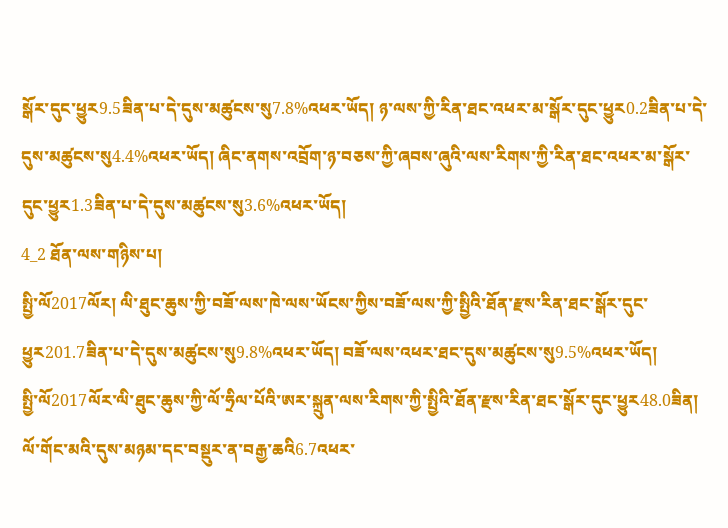སྒོར་དུང་ཕྱུར9.5ཟིན་པ་དེ་དུས་མཚུངས་སུ7.8%འཕར་ཡོད། ཉ་ལས་ཀྱི་རིན་ཐང་འཕར་མ་སྒོར་དུང་ཕྱུར0.2ཟིན་པ་དེ་དུས་མཚུངས་སུ4.4%འཕར་ཡོད། ཞིང་ནགས་འབྲོག་ཉ་བཅས་ཀྱི་ཞབས་ཞུའི་ལས་རིགས་ཀྱི་རིན་ཐང་འཕར་མ་སྒོར་དུང་ཕྱུར1.3ཟིན་པ་དེ་དུས་མཚུངས་སུ3.6%འཕར་ཡོད།
4_2 ཐོན་ལས་གཉིས་པ།
སྤྱི་ལོ2017ལོར། ལི་ཐུང་ཆུས་ཀྱི་བཟོ་ལས་ཁེ་ལས་ཡོངས་ཀྱིས་བཟོ་ལས་ཀྱི་སྤྱིའི་ཐོན་རྫས་རིན་ཐང་སྒོར་དུང་ཕྱུར201.7ཟིན་པ་དེ་དུས་མཚུངས་སུ9.8%འཕར་ཡོད། བཟོ་ལས་འཕར་ཐང་དུས་མཚུངས་སུ9.5%འཕར་ཡོད།
སྤྱི་ལོ2017ལོར་ལི་ཐུང་ཆུས་ཀྱི་ལོ་ཧྲིལ་པོའི་ཨར་སྐྲུན་ལས་རིགས་ཀྱི་སྤྱིའི་ཐོན་རྫས་རིན་ཐང་སྒོར་དུང་ཕྱུར48.0ཟིན། ལོ་གོང་མའི་དུས་མཉམ་དང་བསྡུར་ན་བརྒྱ་ཆའི6.7འཕར་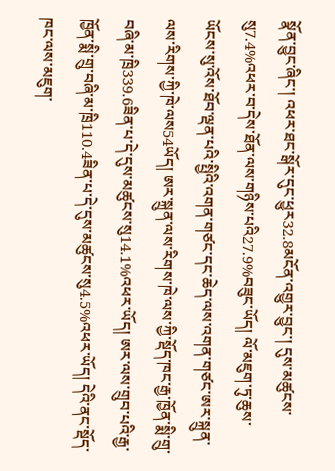སྣོན་བྱུང་ཞིང་། འཕར་ཐང་སྒོར་དུང་ཕྱུར32.8མངོན་འགྱུར་བྱུང་། དུས་མཚུངས་སུ7.4%འཕར་བ་དེས་ཐོན་ལས་གཉིས་པའི27.9%བཟུང་ཡོད། ལོ་མཇུག་ཏུ་ཆུས་ཡོངས་སུ་འོས་ཐོབ་ལྡན་པའི་སྤྱིའི་འགན་གཙང་དང་ཆེད་ལས་འགན་གཙང་ཨར་སྐྲུན་ལས་རིགས་ཀྱི་ཁེ་ལས54ཡོད། ཨར་སྐྲུན་ལས་རིགས་ཁེ་ལས་ཀྱི་སྡོད་ཁང་རྒྱ་ཁྱོན་སྨི་གྲུ་བཞི་མ་ཁྲི339.6ཟིན་པ་དེ་དུས་མཚུངས་སུ14.1%འཕར་ཡོད། ཨར་ལས་གྲུབ་པའི་རྒྱ་ཁྱོན་སྨི་གྲུ་བཞི་མ་ཁྲི110.4ཟིན་པ་དེ་དུས་མཚུངས་སུ4.5%འཕར་ཡོད། དེའི་ནང་སྡོད་ཁང་ལས་མཇུག་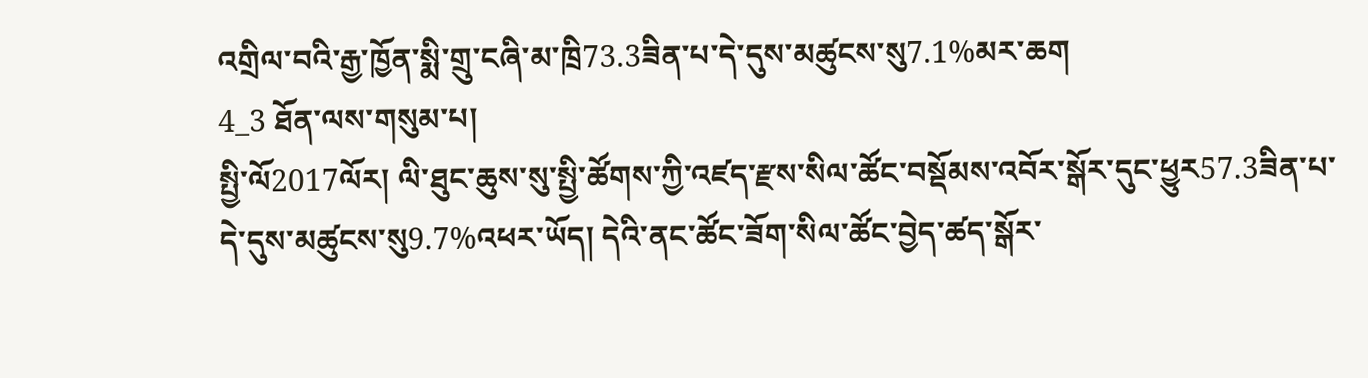འགྲིལ་བའི་རྒྱ་ཁྱོན་སྨི་གྲུ་ངཞི་མ་ཁྲི73.3ཟིན་པ་དེ་དུས་མཚུངས་སུ7.1%མར་ཆག
4_3 ཐོན་ལས་གསུམ་པ།
སྤྱི་ལོ2017ལོར། ལི་ཐུང་ཆུས་སུ་སྤྱི་ཚོགས་ཀྱི་འཛད་རྫས་སིལ་ཚོང་བསྡོམས་འབོར་སྒོར་དུང་ཕྱུར57.3ཟིན་པ་དེ་དུས་མཚུངས་སུ9.7%འཕར་ཡོད། དེའི་ནང་ཚོང་ཟོག་སིལ་ཚོང་བྱེད་ཚད་སྒོར་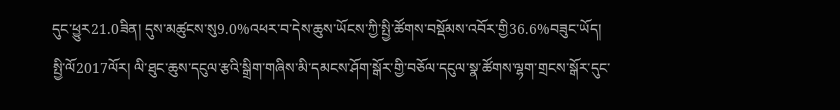དུང་ཕྱུར21.0ཟིན། དུས་མཚུངས་སུ9.0%འཕར་བ་དེས་ཆུས་ཡོངས་ཀྱི་སྤྱི་ཚོགས་བསྡོམས་འབོར་གྱི36.6%བཟུང་ཡོད།
སྤྱི་ལོ2017ལོར། ལི་ཐུང་ཆུས་དངུལ་རྩའི་སྒྲིག་གཞིས་མི་དམངས་ཤོག་སྒོར་གྱི་བཅོལ་དངུལ་སྣ་ཚོགས་ལྷག་གྲངས་སྒོར་དུང་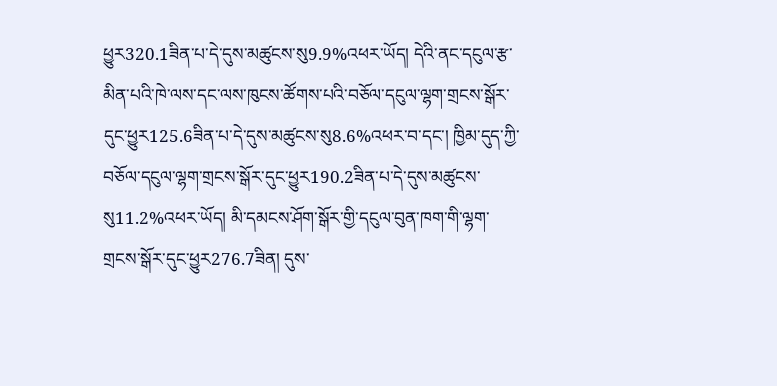ཕྱུར320.1ཟིན་པ་དེ་དུས་མཚུངས་སུ9.9%འཕར་ཡོད། དེའི་ནང་དངུལ་རྩ་མིན་པའི་ཁེ་ལས་དང་ལས་ཁུངས་ཚོགས་པའི་བཅོལ་དངུལ་ལྷག་གྲངས་སྒོར་དུང་ཕྱུར125.6ཟིན་པ་དེ་དུས་མཚུངས་སུ8.6%འཕར་བ་དང་། ཁྱིམ་དུད་ཀྱི་བཅོལ་དངུལ་ལྷག་གྲངས་སྒོར་དུང་ཕྱུར190.2ཟིན་པ་དེ་དུས་མཚུངས་སུ11.2%འཕར་ཡོད། མི་དམངས་ཤོག་སྒོར་གྱི་དངུལ་བུན་ཁག་གི་ལྷག་གྲངས་སྒོར་དུང་ཕྱུར276.7ཟིན། དུས་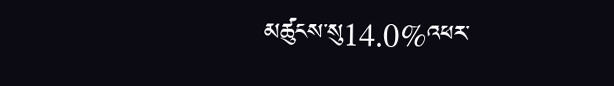མཚུངས་སུ14.0%འཕར་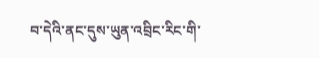བ་དེའི་ནང་དུས་ཡུན་འབྲིང་རིང་གི་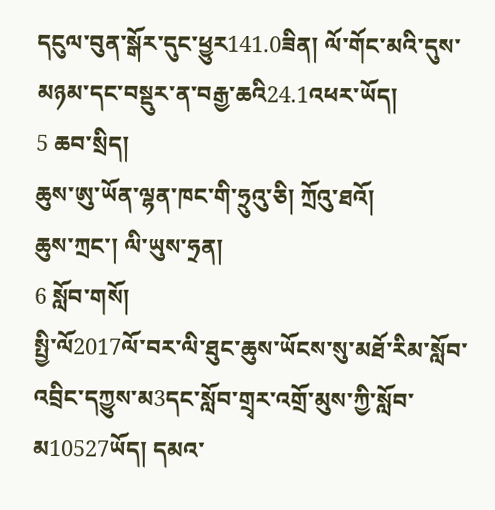དངུལ་བུན་སྒོར་དུང་ཕྱུར141.0ཟིན། ལོ་གོང་མའི་དུས་མཉམ་དང་བསྡུར་ན་བརྒྱ་ཆའི24.1འཕར་ཡོད།
5 ཆབ་སྲིད།
ཆུས་ཨུ་ཡོན་ལྷན་ཁང་གི་ཧྲུའུ་ཅི། ཀྲོའུ་ཐའོ།
ཆུས་ཀྲང་། ལི་ཡུས་ཧྲན།
6 སློབ་གསོ།
སྤྱི་ལོ2017ལོ་བར་ལི་ཐུང་ཆུས་ཡོངས་སུ་མཐོ་རིམ་སློབ་འབྲིང་དཀྱུས་མ3དང་སློབ་གྲྭར་འགྲོ་མུས་ཀྱི་སློབ་མ10527ཡོད། དམའ་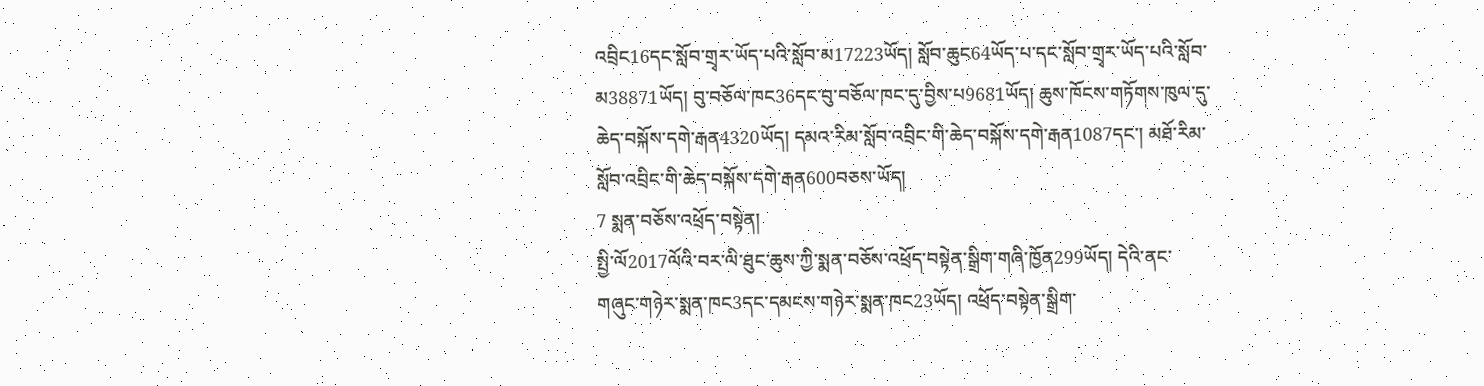འབྲིང16དང་སློབ་གྲྭར་ཡོད་པའི་སློབ་མ17223ཡོད། སློབ་ཆུང64ཡོད་པ་དང་སློབ་གྲྭར་ཡོད་པའི་སློབ་མ38871ཡོད། བུ་བཅོལ་ཁང36དང་བུ་བཅོལ་ཁང་དུ་བྱིས་པ9681ཡོད། ཆུས་ཁོངས་གཏོགས་ཁུལ་དུ་ཆེད་བསྐོས་དགེ་རྒན4320ཡོད། དམའ་རིམ་སློབ་འབྲིང་གི་ཆེད་བསྐོས་དགེ་རྒན1087དང་། མཐོ་རིམ་སློབ་འབྲིང་གི་ཆེད་བསྐོས་དགེ་རྒན600བཅས་ཡོད།
7 སྨན་བཅོས་འཕྲོད་བསྟེན།
སྤྱི་ལོ2017ལོའི་བར་ལི་ཐུང་ཆུས་ཀྱི་སྨན་བཅོས་འཕྲོད་བསྟེན་སྒྲིག་གཞི་ཁྱོན299ཡོད། དེའི་ནང་གཞུང་གཉེར་སྨན་ཁང3དང་དམངས་གཉེར་སྨན་ཁང23ཡོད། འཕྲོད་བསྟེན་སྒྲིག་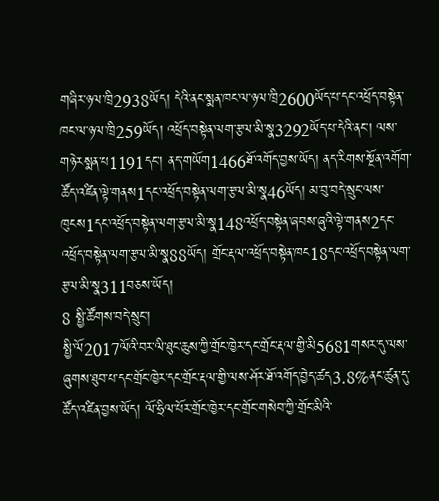གཞིར་ཉལ་ཁྲི2938ཡོད། དེའི་ནང་སྨན་ཁང་ལ་ཉལ་ཁྲི2600ཡོད་པ་དང་འཕྲོད་བསྟེན་ཁང་ལ་ཉལ་ཁྲི259ཡོད། འཕྲོད་བསྟེན་ལག་རྩལ་མི་སྣ3292ཡོད་པ་དེའི་ནང་། ལས་གཉེརསྨན་པ1191དང་། ནད་གཡོག1466ཐོ་འགོད་བྱས་ཡོད། ནད་རིགས་སྔོན་འགོག་ཚོད་འཛིན་ལྟེ་གནས1དང་འཕྲོད་བསྟེན་ལག་རྩལ་མི་སྣ46ཡོད། མ་བུ་བདེ་སྲུང་ལས་ཁུངས1དང་འཕྲོད་བསྟེན་ལག་རྩལ་མི་སྣ148འཕྲོད་བསྟེན་ཞབས་ཞུའི་ལྟེ་གནས2དང་འཕྲོད་བསྟེན་ལག་རྩལ་མི་སྣ88ཡོད། གྲོང་རྡལ་འཕྲོད་བསྟེན་ཁང18དང་འཕྲོད་བསྟེན་ལག་རྩལ་མི་སྣ311བཅས་ཡོད།
8 སྤྱི་ཚོགས་བདེ་སྲུང་།
སྤྱི་ལོ2017ལོའི་བར་ལི་ཐུང་ཆུས་ཀྱི་གྲོང་ཁྱེར་དང་གྲོང་རྡལ་གྱི་མི5681གསར་དུ་ལས་ཞུགས་ཐུབ་པ་དང་གྲོང་ཁྱེར་དང་གྲོང་རྡལ་གྱི་ལས་ཤོར་ཐོ་འགོད་བྱེད་ཚད3.8%ནང་ཚུན་དུ་ཚོད་འཛིན་བྱས་ཡོད། ལོ་ཧྲིལ་པོར་གྲོང་ཁྱེར་དང་གྲོང་གསེབ་ཀྱི་གྲོང་མིའི་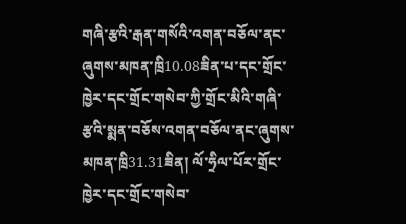གཞི་རྩའི་རྒན་གསོའི་འགན་བཅོལ་ནང་ཞུགས་མཁན་ཁྲི10.08ཟིན་པ་དང་གྲོང་ཁྱེར་དང་གྲོང་གསེབ་ཀྱི་གྲོང་མིའི་གཞི་རྩའི་སྨན་བཅོས་འགན་བཅོལ་ནང་ཞུགས་མཁན་ཁྲི31.31ཟིན། ལོ་ཧྲིལ་པོར་གྲོང་ཁྱེར་དང་གྲོང་གསེབ་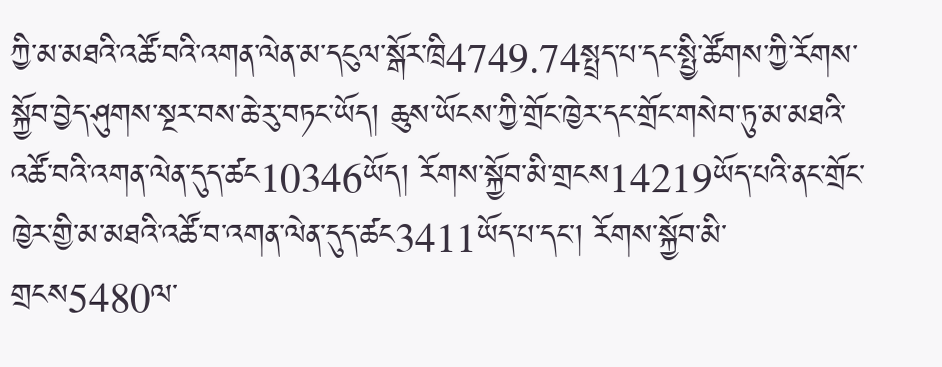ཀྱི་མ་མཐའི་འཚོ་བའི་འགན་ལེན་མ་དངུལ་སྒོར་ཁྲི4749.74སྤྲད་པ་དང་སྤྱི་ཚོགས་ཀྱི་རོགས་སྐྱོབ་བྱེད་ཤུགས་སྔར་བས་ཆེ་རུ་བཏང་ཡོད། ཆུས་ཡོངས་ཀྱི་གྲོང་ཁྱེར་དང་གྲོང་གསེབ་ཏུ་མ་མཐའི་འཚོ་བའི་འགན་ལེན་དུད་ཚང10346ཡོད། རོགས་སྐྱོབ་མི་གྲངས14219ཡོད་པའི་ནང་གྲོང་ཁྱེར་གྱི་མ་མཐའི་འཚོ་བ་འགན་ལེན་དུད་ཚང3411ཡོད་པ་དང་། རོགས་སྐྱོབ་མི་གྲངས5480ལ་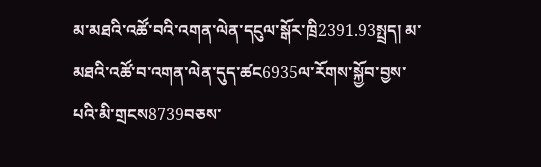མ་མཐའི་འཚོ་བའི་འགན་ལེན་དངུལ་སྒོར་ཁྲི2391.93སྤྲད། མ་མཐའི་འཚོ་བ་འགན་ལེན་དུད་ཚང6935ལ་རོགས་སྐྱོབ་བྱས་པའི་མི་གྲངས8739བཅས་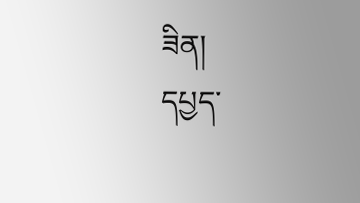ཟིན།
དཔྱད་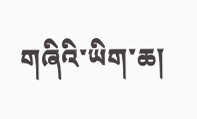གཞིའི་ཡིག་ཆ།